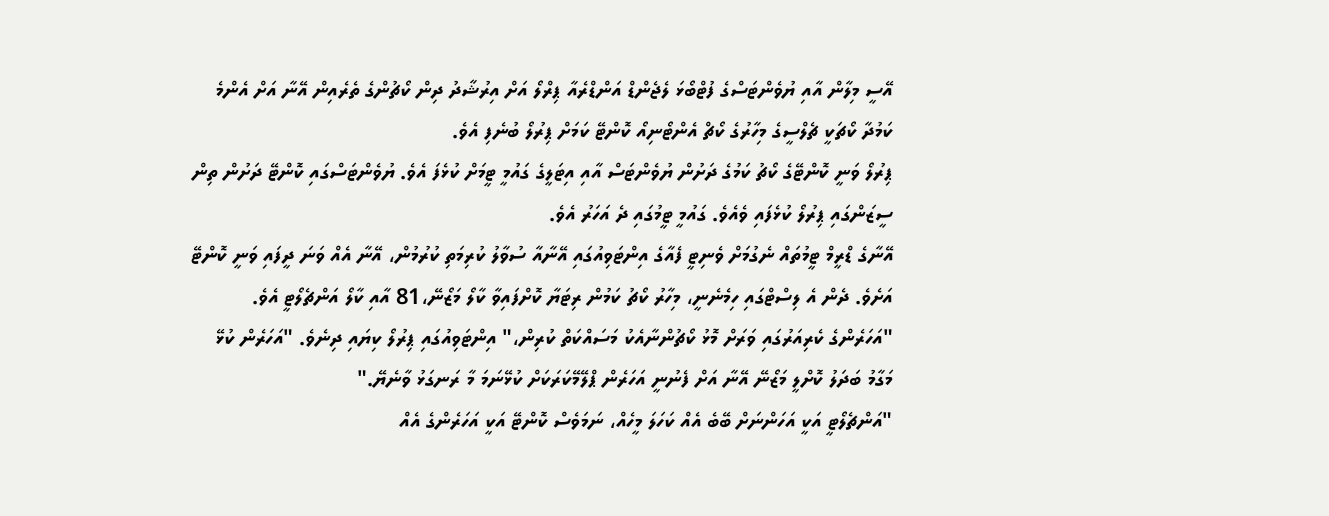އޭސީ މިލާން އާއި ޔުވެންޓަސްގެ ފުޓްބޯޅަ ލެޖެންޑް އަންޑްރެއާ ޕިރްލޯ އަށް އިރުޝާދު ދިން ކޯޗުންގެ ތެރެއިން އޭނާ އަށް އެންމެ ކަމުދާ ކޯޗަކީ ޗެލްސީގެ މިހާރުގެ ކޯޗް އެންޓޯނިއޯ ކޮންޓޭ ކަމަށް ޕިރުލޯ ބުނެފި އެވެ.
ޕިރުލޯ ވަނީ ކޮންޓޭގެ ކޯޗު ކަމުގެ ދަށުން ޔުވެންޓަސް އާއި އިޓަލީގެ ގައުމީ ޓީމަށް ކުޅެފަ އެވެ. ޔުވެންޓަސްގައި ކޮންޓޭ ދަށުން ތިން ސީޒަންގައި ޕިރުލޯ ކުޅެފައި ވެއެވެ. ގައުމީ ޓީމުގައި ދެ އަހަރު އެވެ.
އޭނާގެ ޑްރީމް ޓީމުތައް ނެގުމަށް ވެނިޓީ ފެއާގެ އިންޓަވިއުގައި އޭނާއާ ސުވާލު ކުރިމަތި ކުރުމުން، އޭނާ އެއް ވަނަ ދީފައި ވަނީ ކޮންޓޭ އަށެވެ. ދެން އެ ލިސްޓްގައި ހިމެނެނީ، މިހާރު ކޯޗު ކަމުން ރިޓަޔާ ކޮށްފައިވާ ކާލޯ މަޒޯނޭ،81 އާއި ކާލޯ އަންޗެލޯޓީ އެވެ.
"އަހަރެންގެ ކެރިއަރުގައި ވަރަށް މޮޅު ކޯޗުންނާއެކު މަސައްކަތް ކުރިން،" އިންޓަވިއުގައި ޕިރުލޯ ކިޔައި ދިނެވެ. "އަހަރެން ކުޅޭ މަގާމު ބަދަލު ކޮށްލީ މަޒޯނޭ އޭނާ އަށް ފެނުނީ އަހަރެން ޕްލޭމޭކަރަކަށް ކުޅޭނަމަ މާ ރަނގަޅު ވާނެޔޭ."
"އަންޗެލޯޓީ އަކީ އަހަންނަށް ބޭބެ އެއް ކަހަލަ މީހެއް، ނަމަވެސް ކޮންޓޭ އަކީ އަހަރެންގެ އެއް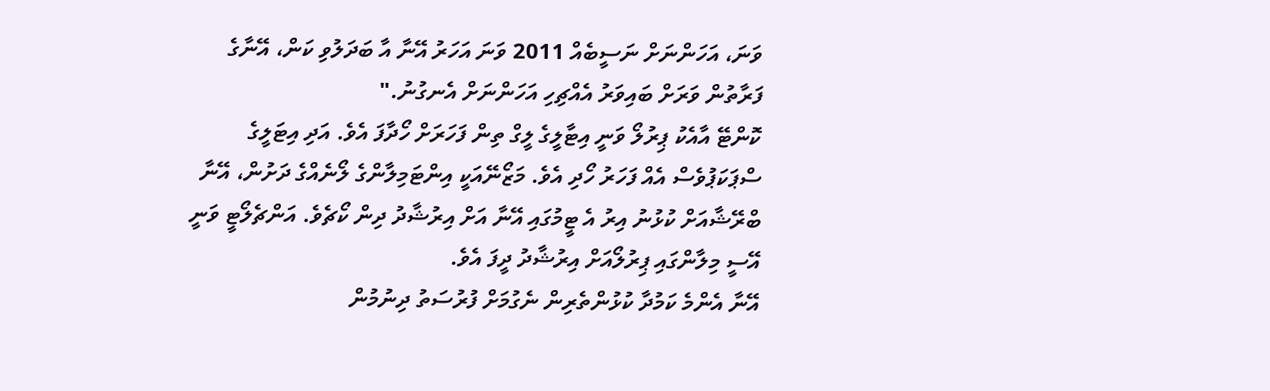ވަނަ، އަހަންނަށް ނަސީބެއް 2011 ވަނަ އަހަރު އޭނާ އާ ބަދަލުވި ކަން، އޭނާގެ ފަރާތުން ވަރަށް ބައިވަރު އެއްޗިހި އަހަންނަށް އެނގުނު."
ކޮންޓޭ އާއެކު ޕިރުލޯ ވަނީ އިޓާލީގެ ލީގް ތިން ފަހަރަށް ހޯދާފަ އެވެ. އަދި އިޓަލީގެ ސްޕަކަޕުވެސް އެއް ފަހަރު ހޯދި އެވެ. މަޒޯނޭއަކީ އިންޓަމިލާންގެ ލޯނެއްގެ ދަށުން، އޭނާ ބްރޭޝާއަށް ކުޅުނު އިރު އެ ޓީމުގައި އޭނާ އަށް އިރުޝާދު ދިން ކޯޗެވެ. އަންޗެލޯޓީ ވަނީ އޭސީ މިލާންގައި ޕިރުލޯއަށް އިރުޝާދު ދީފަ އެވެ.
އޭނާ އެންމެ ކަމުދާ ކުޅުންތެރިން ނެގުމަށް ފުރުސަތު ދިނުމުން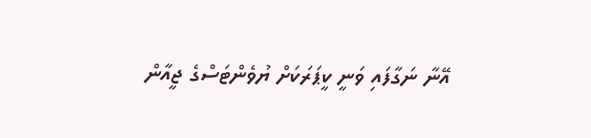އޭނާ ނަގާފައި ވަނީ ކީޕަރަކަށް ޔުވެންޓަސްގެ ޖީއާން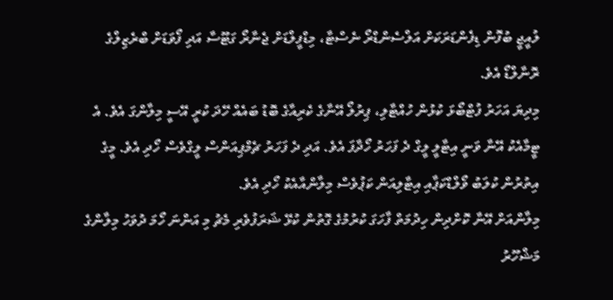ލުއީޖީ ބުފޮން ޑިފެންޑަރަކަށް އަލްސެންޑްރޯ ނެސްޓާ، މިޑްފީލްޑަށް ޖެނާރޯ ގަޓޫސާ އަދި ފޯވަޑަށް ބްރެޒިލްގެ ރޮނާލްޑޯ އެވެ.
މިދިޔަ އަހަރު ފުޓްބޯޅަ ކުޅުން ހުއްޓާލި، ޕިރުލޯ އޭނާގެ ކެރިއާގެ ބޮޑު ބައެއް ހޭދަ ކުރީ އޭސީ މިލާންގަ އެވެ. އެ ޓީމާއެކު އޭނާ ވަނީ އިޓާލީ ލީގް ދެ ފަހަރު ހޯދާފަ އެވެ. އަދި ދެ ފަހަރު ޗެމްޕިއަންސް ލީގްވެސް ހޯދި އެވެ. މީގެ އިތުރުން ކުލަބު ވޯލްޑްކަޕާއި އިޓާލިއަން ކަޕުވެސް މިލާންއާއެކު ހޯދި އެވެ.
މިލާންއަށް އޭނާ ކޮށްދިން ހިދުމަތް ފާހަގަ ކުރުމުގެ ގޮތުން ކުޅޭ ޝަރަފުވެރި މެޗު މި އަންނަ ހޯމަ ދުވަހު މިލާންގެ މަޝްހޫރު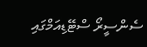ސެންސީރޯ ސްޓޭޑިއަމްގައި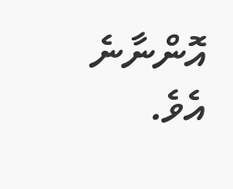އޮންނާނެ އެވެ.